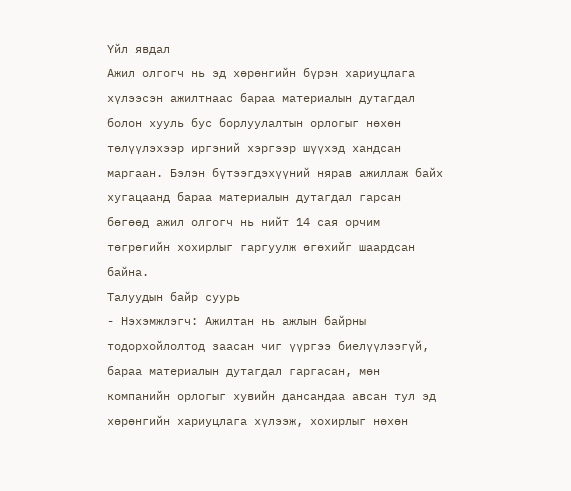Үйл явдал
Ажил олгогч нь эд хөрөнгийн бүрэн хариуцлага хүлээсэн ажилтнаас бараа материалын дутагдал болон хууль бус борлуулалтын орлогыг нөхөн төлүүлэхээр иргэний хэргээр шүүхэд хандсан маргаан. Бэлэн бүтээгдэхүүний нярав ажиллаж байх хугацаанд бараа материалын дутагдал гарсан бөгөөд ажил олгогч нь нийт 14 сая орчим төгрөгийн хохирлыг гаргуулж өгөхийг шаардсан байна.
Талуудын байр суурь
- Нэхэмжлэгч: Ажилтан нь ажлын байрны тодорхойлолтод заасан чиг үүргээ биелүүлээгүй, бараа материалын дутагдал гаргасан, мөн компанийн орлогыг хувийн дансандаа авсан тул эд хөрөнгийн хариуцлага хүлээж, хохирлыг нөхөн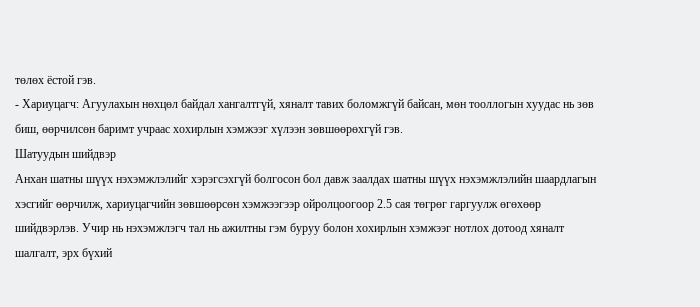төлөх ёстой гэв.
- Хариуцагч: Агуулахын нөхцөл байдал хангалтгүй, хяналт тавих боломжгүй байсан, мөн тооллогын хуудас нь зөв биш, өөрчилсөн баримт учраас хохирлын хэмжээг хүлээн зөвшөөрөхгүй гэв.
Шатуудын шийдвэр
Анхан шатны шүүх нэхэмжлэлийг хэрэгсэхгүй болгосон бол давж заалдах шатны шүүх нэхэмжлэлийн шаардлагын хэсгийг өөрчилж, хариуцагчийн зөвшөөрсөн хэмжээгээр ойролцоогоор 2.5 сая төгрөг гаргуулж өгөхөөр шийдвэрлэв. Учир нь нэхэмжлэгч тал нь ажилтны гэм буруу болон хохирлын хэмжээг нотлох дотоод хяналт шалгалт, эрх бүхий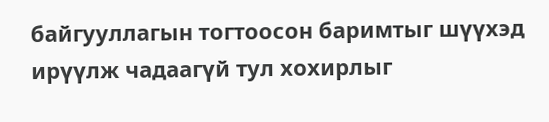байгууллагын тогтоосон баримтыг шүүхэд ирүүлж чадаагүй тул хохирлыг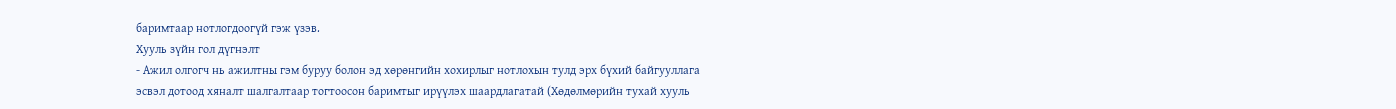баримтаар нотлогдоогүй гэж үзэв.
Хууль зүйн гол дүгнэлт
- Ажил олгогч нь ажилтны гэм буруу болон эд хөрөнгийн хохирлыг нотлохын тулд эрх бүхий байгууллага эсвэл дотоод хяналт шалгалтаар тогтоосон баримтыг ирүүлэх шаардлагатай (Хөдөлмөрийн тухай хууль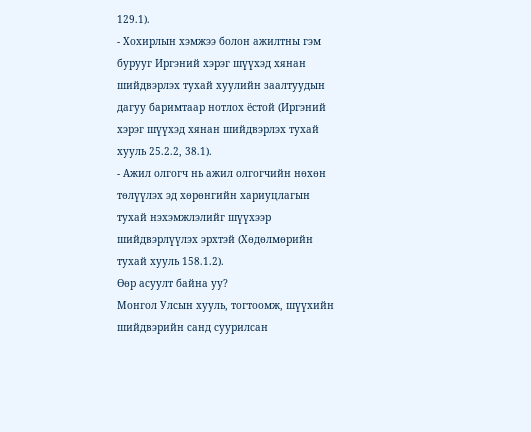129.1).
- Хохирлын хэмжээ болон ажилтны гэм бурууг Иргэний хэрэг шүүхэд хянан шийдвэрлэх тухай хуулийн заалтуудын дагуу баримтаар нотлох ёстой (Иргэний хэрэг шүүхэд хянан шийдвэрлэх тухай хууль 25.2.2, 38.1).
- Ажил олгогч нь ажил олгогчийн нөхөн төлүүлэх эд хөрөнгийн хариуцлагын тухай нэхэмжлэлийг шүүхээр шийдвэрлүүлэх эрхтэй (Хөдөлмөрийн тухай хууль 158.1.2).
Өөр асуулт байна уу?
Монгол Улсын хууль, тогтоомж, шүүхийн шийдвэрийн санд суурилсан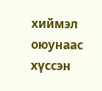хиймэл оюунаас хүссэн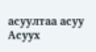асуултаа асуу
Асуух